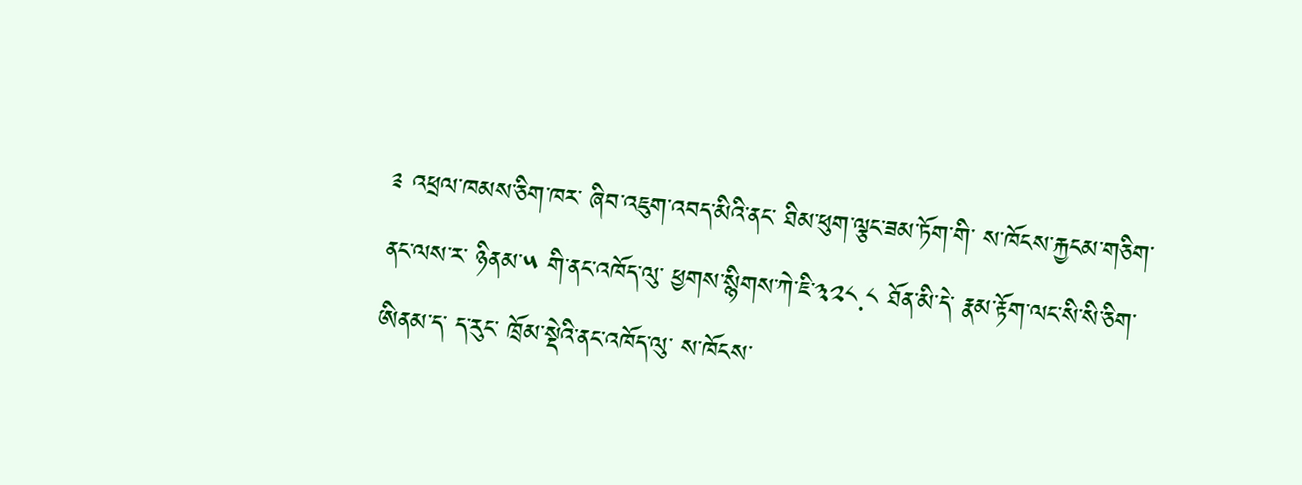༉ འཕྲལ་ཁམས་ཅིག་ཁར་ ཞིབ་འཇུག་འབད་མིའི་ནང་ ཐིམ་ཕུག་ལྕང་ཟམ་ཏོག་གི་ ས་ཁོངས་རྐྱངམ་གཅིག་ནང་ལས་ར་ ཉིནམ་༥ གི་ནང་འཁོད་ལུ་ ཕྱགས་སྙིགས་ཀེ་ཇི་༣༢༨.༨ ཐོན་མི་དེ་ རྣམ་རྟོག་ལང་སི་སི་ཅིག་ཨིནམ་ད་ ད་རུང་ ཁྲོམ་སྡེའི་ནང་འཁོད་ལུ་ ས་ཁོངས་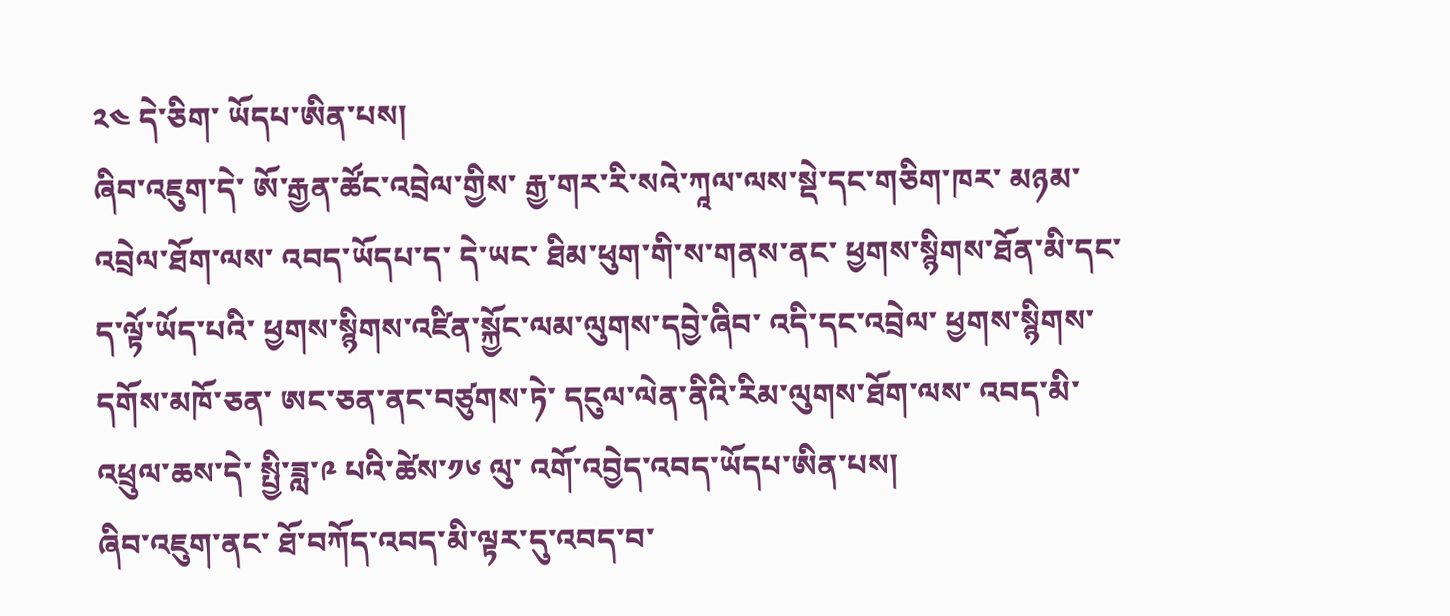༢༤ དེ་ཅིག་ ཡོདཔ་ཨིན་པས།
ཞིབ་འཇུག་དེ་ ཨོ་རྒྱན་ཚོང་འབྲེལ་གྱིས་ རྒྱ་གར་རི་སའེ་ཀཱལ་ལས་སྡེ་དང་གཅིག་ཁར་ མཉམ་འབྲེལ་ཐོག་ལས་ འབད་ཡོདཔ་ད་ དེ་ཡང་ ཐིམ་ཕུག་གི་ས་གནས་ནང་ ཕྱགས་སྙིགས་ཐོན་མི་དང་ ད་ལྟོ་ཡོད་པའི་ ཕྱགས་སྙིགས་འཛིན་སྐྱོང་ལམ་ལུགས་དབྱེ་ཞིབ་ འདི་དང་འབྲེལ་ ཕྱགས་སྙིགས་དགོས་མཁོ་ཅན་ ཨང་ཅན་ནང་བཙུགས་ཏེ་ དངུལ་ལེན་ནིའི་རིམ་ལུགས་ཐོག་ལས་ འབད་མི་འཕྲུལ་ཆས་དེ་ སྤྱི་ཟླ་༩ པའི་ཚེས་༡༦ ལུ་ འགོ་འབྱེད་འབད་ཡོདཔ་ཨིན་པས།
ཞིབ་འཇུག་ནང་ ཐོ་བཀོད་འབད་མི་ལྟར་དུ་འབད་བ་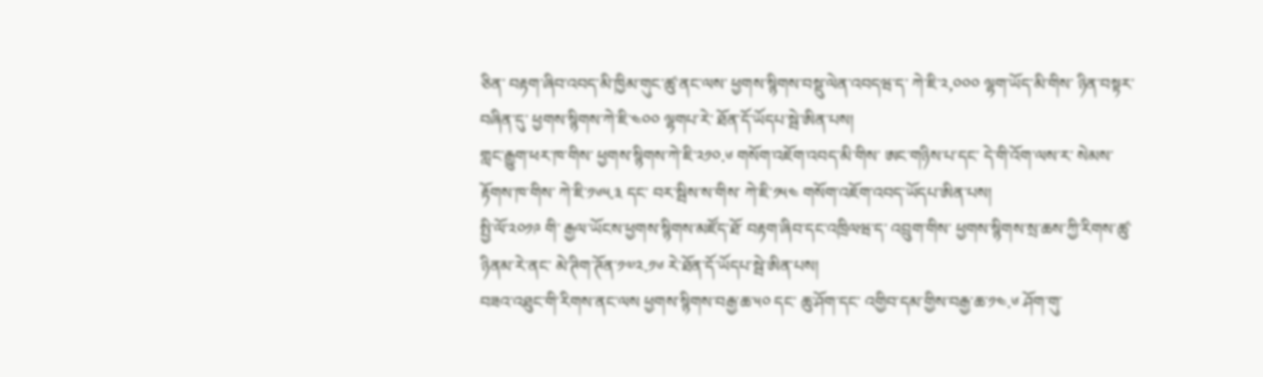ཅིན་ བརྟག་ཞིབ་འབད་མི་ཁྱིམ་གུང་ཚུ་ནང་ལས་ ཕྱགས་སྙིགས་བསྡུ་ལེན་འབདཝ་ད་ ཀེ་ཇི་༢,༠༠༠ ལྷག་ཡོད་མི་གིས་ ཉིན་བསྟར་བཞིན་དུ་ ཕྱགས་སྙིགས་ཀེ་ཇི་༤༠༠ ལྷགཔ་རེ་ ཐོན་དོ་ཡོདཔ་སྦེ་ཨིན་པས།
གླང་རྒྱུག་ཕར་ཁ་གིས་ ཕྱགས་སྙིགས་ཀེ་ཇི་༢༡༠.༦ གསོག་འཇོག་འབད་མི་གིས་ ཨང་གཉིས་པ་དང་ དེ་གི་འོག་ལས་ར་ སེམས་རྟོགས་ཁ་གིས་ ཀེ་ཇི་༡༦༥.༣ དང་ བར་སྦིས་ས་གིས་ ཀེ་ཇི་༡༥༤ གསོག་འཇོག་འབད་ཡོདཔ་ཨིན་པས།
སྤྱི་ལོ་༢༠༡༩ གི་ རྒྱལ་ཡོངས་ཕྱགས་སྙིགས་མཛོད་ཐོ་ བརྟག་ཞིབ་དང་འཁྲིལཝ་ད་ འབྲུག་གིས་ ཕྱགས་སྙིགས་སྲ་ཆས་ཀྱི་རིགས་ཚུ་ ཉིནམ་རེ་ནང་ མེ་ཊིག་ཊོན་༡༧༢.༡༦ རེ་ཐོན་དོ་ཡོདཔ་སྦེ་ཨིན་པས།
བཟའ་འཐུང་གི་རིགས་ནང་ལས ཕྱགས་སྙིགས་བརྒྱ་ཆ་༥༠ དང་ ཆུ་ཤོག་དང་ འགྱིབ་དམ་གྱིས་བརྒྱ་ཆ་༡༤.༦ ཤོག་གུ་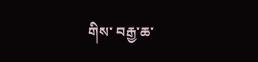གིས་ བརྒྱ་ཆ་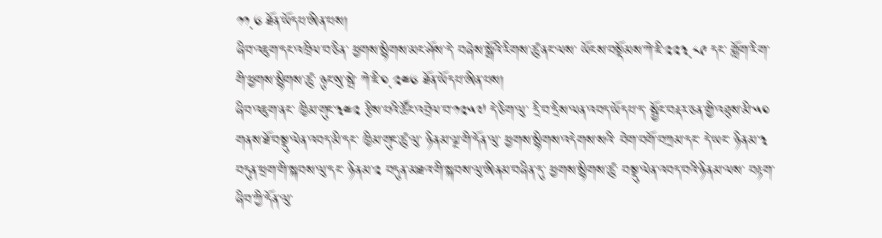༡༡.༦ ཐོན་ཡོདཔ་ཨིན་པས།
ཞིབ་འཇུག་དང་འཁྲིལ་བ་ཅིན་ ཕྱགས་སྙིགས་མང་ཤོས་དེ་ བཞེས་སྒོའི་རིགས་ཚུ་ནང་ལས་ ཡོངས་བསྡོམས་ཀེ་ཇི་༢༢༣.༨༩ དང་ གློག་རིག་གི་ཕྱགས་སྙིགས་ཚུ་ ཉུང་སུ་སྦེ་ ཀེ་ཇི་༠.༢༤༦ ཐོན་ཡོདཔ་ཨིན་པས།
ཞིབ་འཇུག་ནང་ ཁྱིམ་གུང་༣༤༢ རྩིས་པའི་ཚོང་འབྲེལ་བ་༡༢༥༧ དེ་ཅིག་ལུ་ དྲི་བ་དྲིས་ལན་འབད་ཡོདཔ་ད་ སྦྱོང་བརྡར་ཅན་གྱི་འཐུས་མི་༥༠ གནས་ཐོ་བསྡུ་ལེན་འབད་མི་དང་ ཁྱིམ་གུང་ཚུ་ལུ་ ཉིནམ་ལྔ་གི་དོན་ལུ་ ཕྱགས་སྙིགས་འདེགས་སའི་ བེག་བགོ་བཀྲམ་དང་ དེ་ཡང་ ཉིནམ་༣ བདུན་ཕྲག་གི་སྐབས་ལུ་དང་ ཉིནམ་༢ བདུན་མཐའ་གི་སྐབས་ལུ་ཨིནམ་བཞིན་དུ་ ཕྱགས་སྙིགས་ཚུ་ བསྡུ་ལེན་འབད་བའི་ཉིནམ་ལས་ བརྟག་ཞིབ་ཀྱི་དོན་ལུ་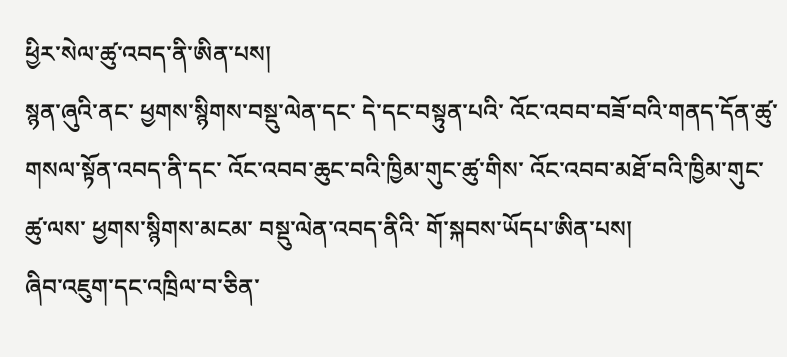ཕྱིར་སེལ་ཚུ་འབད་ནི་ཨིན་པས།
སྙན་ཞུའི་ནང་ ཕྱགས་སྙིགས་བསྡུ་ལེན་དང་ དེ་དང་བསྟུན་པའི་ འོང་འབབ་བཟོ་བའི་གནད་དོན་ཚུ་ གསལ་སྟོན་འབད་ནི་དང་ འོང་འབབ་ཆུང་བའི་ཁྱིམ་གུང་ཚུ་གིས་ འོང་འབབ་མཐོ་བའི་ཁྱིམ་གུང་ཚུ་ལས་ ཕྱགས་སྙིགས་མངམ་ བསྡུ་ལེན་འབད་ནིའི་ གོ་སྐབས་ཡོདཔ་ཨིན་པས།
ཞིབ་འཇུག་དང་འཁྲིལ་བ་ཅིན་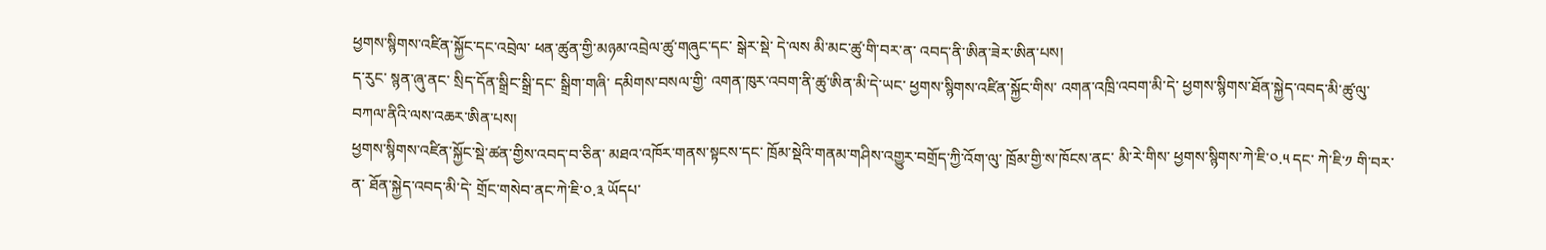ཕྱགས་སྙིགས་འཛིན་སྐྱོང་དང་འབྲེལ་ ཕན་ཚུན་གྱི་མཉམ་འབྲེལ་ཚུ་གཞུང་དང་ སྒེར་སྡེ་ དེ་ལས མི་མང་ཚུ་གི་བར་ན་ འབད་ནི་ཨིན་ཟེར་ཨིན་པས།
ད་རུང་ སྙན་ཞུ་ནང་ སྲིད་དོན་སྒྲིང་སྒྲི་དང་ སྒྲིག་གཞི་ དམིགས་བསལ་གྱི་ འགན་ཁུར་འབག་ནི་ཚུ་ཨིན་མི་དེ་ཡང་ ཕྱགས་སྙིགས་འཛིན་སྐྱོང་གིས་ འགན་འཁྲི་འབག་མི་དེ་ ཕྱགས་སྙིགས་ཐོན་སྐྱེད་འབད་མི་ཚུ་ལུ་ བཀལ་ནིའི་ལས་འཆར་ཨིན་པས།
ཕྱགས་སྙིགས་འཛིན་སྐྱོང་སྡེ་ཚན་གྱིས་འབད་བ་ཅིན་ མཐའ་འཁོར་གནས་སྟངས་དང་ ཁྲོམ་སྡེའི་གནམ་གཤིས་འགྱུར་བགྲོད་ཀྱི་འོག་ལུ་ ཁྲོམ་གྱི་ས་ཁོངས་ནང་ མི་རེ་གིས་ ཕྱགས་སྙིགས་ཀེ་ཇི་༠.༥ དང་ ཀེ་ཇི་༡ གི་བར་ན་ ཐོན་སྐྱེད་འབད་མི་དེ་ གྲོང་གསེབ་ནང་ཀེ་ཇི་༠.༣ ཡོདཔ་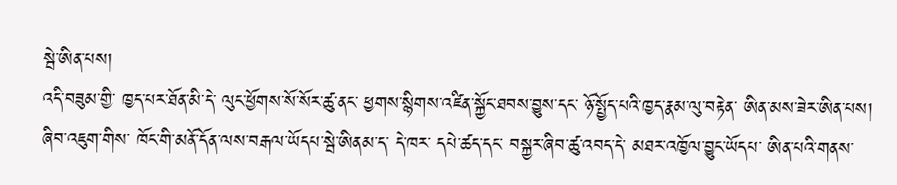སྦེ་ཨིན་པས།
འདི་བཟུམ་གྱི་ ཁྱད་པར་ཐོན་མི་དེ་ ལུང་ཕྱོགས་སོ་སོར་ཚུ་ནང་ ཕྱགས་སྙིགས་འཛིན་སྐྱོང་ཐབས་བྱུས་དང་ ཉོ་སྤྱོད་པའི་ཁྱད་རྣམ་ལུ་བརྟེན་ ཨིན་མས་ཟེར་ཨིན་པས།
ཞིབ་འཇུག་གིས་ ཁོང་གི་མནོ་དོན་ལས་བརྒལ་ཡོདཔ་སྦེ་ཨིནམ་ད་ དེ་ཁར་ དཔེ་ཚད་དང་ བསྐྱར་ཞིབ་ཚུ་འབད་དེ་ མཐར་འཁྱོལ་བྱུང་ཡོདཔ་ ཨིན་པའི་གནས་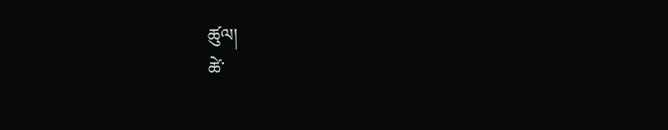ཚུལ།
ཚེ་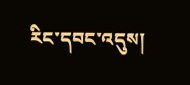རིང་དབང་འདུས།